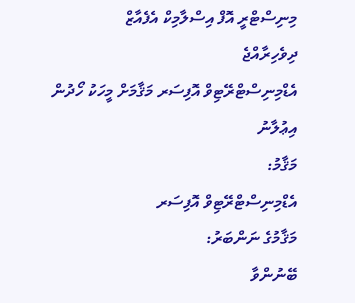މިނިސްޓްރީ އޮފް އިސްލާމިކް އެފެއާޒް
ދިވެހިރާއްޖެ
އެޑްމިނިސްޓްރޭޓިވް އޮފިސަރ މަޤާމަށް މީހަކު ހޯދުން
އިޢުލާނު
މަޤާމު:
އެޑްމިނިސްޓްރޭޓިވް އޮފިސަރ
މަޤާމުގެ ނަންބަރު:
ބޭނުންވާ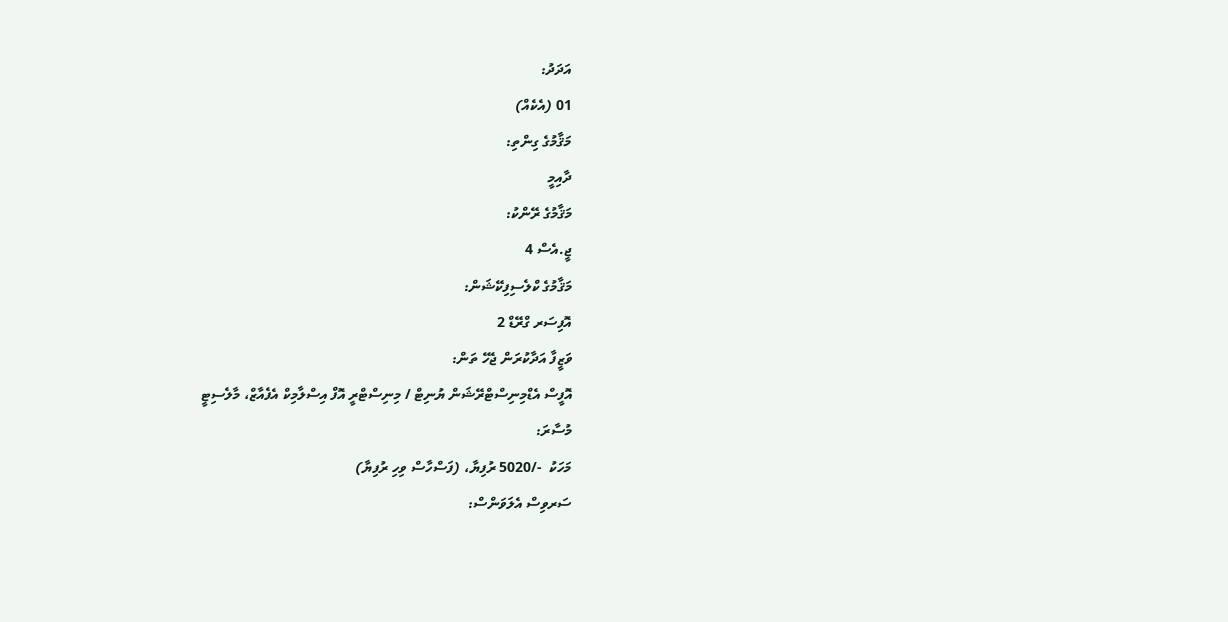އަދަދު:
01 (އެކެއް)
މަޤާމުގެ ގިންތި:
ދާއިމީ
މަޤާމުގެ ރޭންކު:
ޖީ.އެސް 4
މަޤާމުގެ ކްލެސިފިކޭޝަން:
އޮފިސަރ ގްރޭޑް 2
ވަޒީފާ އަދާކުރަން ޖެހޭ ތަން:
އޮފީސް އެޑްމިނިސްޓްރޭޝަން ޔުނިޓް / މިނިސްޓްރީ އޮފް އިސްލާމިކް އެފެއާޒް، މާލެސިޓީ
މުސާރަ:
މަހަކު  -/5020 ރުފިޔާ، (ފަސްހާސް ވިހި ރުފިޔާ)
ސަރވިސް އެލަވަންސް: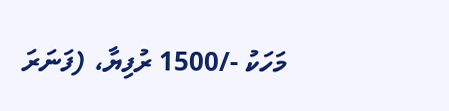މަހަކު -/1500 ރުފިޔާ، (ފަނަރަ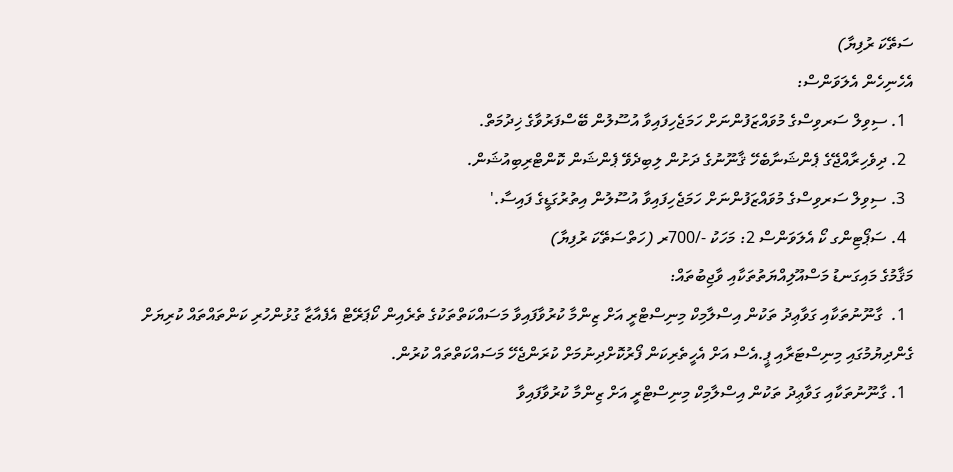ސަތޭކަ ރުފިޔާ)
އެހެނިހެން އެލަވަންސް:
  1. ސިވިލް ސަރވިސްގެ މުވައްޒަފުންނަށް ހަމަޖެހިފައިވާ އުސޫލުން ބޭސްފަރުވާގެ ޚިދުމަތް.
  2. ދިވެހިރާއްޖޭގެ ޕެންޝަނާބެހޭ ޤާނޫނުގެ ދަށުން ލިބިދެވޭ ޕެންޝަން ކޮންޓްރިބިއުޝަން.
  3. ސިވިލް ސަރވިސްގެ މުވައްޒަފުންނަށް ހަމަޖެހިފައިވާ އުސޫލުން އިތުރުގަޑީގެ ފައިސާ.'
  4. ސަޕޯޓިންގ ކޯ އެލަވަންސް 2: މަހަކު -/700ރ (ހަތްސަތޭކަ ރުފިޔާ)
މަޤާމުގެ މައިގަނޑު މަސްއޫލިއްޔަތުތަކާއި ވާޖިބުތައް:
  1.  ގާނޫނުތަކާއި ގަވާޢިދު ތަކުން އިސްލާމިކް މިނިސްޓްރީ އަށް ޒިންމާ ކުރުވާފައިވާ މަސައްކަތްތަކުގެ ތެރެއިން ކޯޕަރޭޓް އެފެއާޒާ ގުޅުންހުރި ކަންތައްތައް ކުރިޔަށް ގެންދިޔުމުގައި މިނިސްޓަރާއި ޕީ.އެސް އަށް އެހީތެރިކަން ފޯރުކޮށްދިނުމަށް ކުރަންޖެހޭ މަސައްކަތްތައް ކުރުން.
  1. ގާނޫނުތަކާއި ގަވާޢިދު ތަކުން އިސްލާމިކް މިނިސްޓްރީ އަށް ޒިންމާ ކުރުވާފައިވާ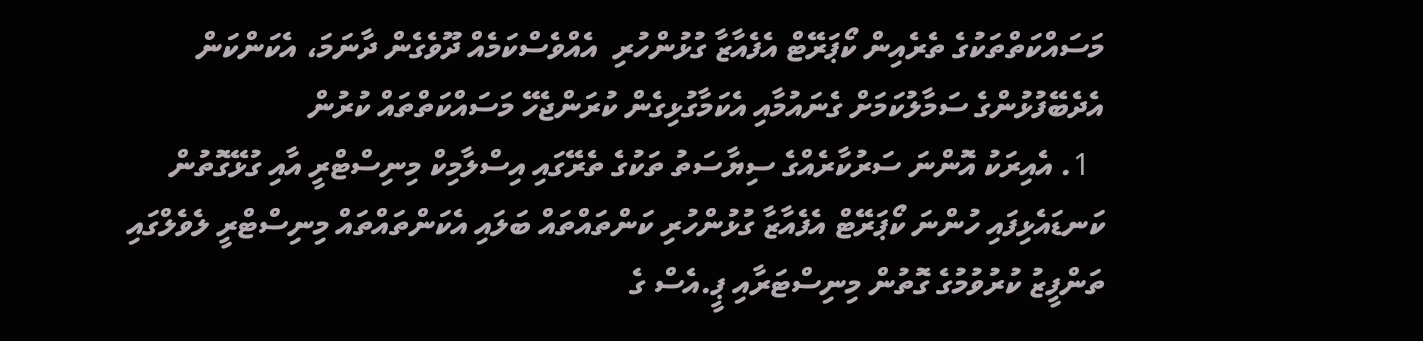މަސައްކަތްތަކުގެ ތެރެއިން ކޯޕަރޭޓް އެފެއާޒާ ގުޅުންހުރި  އެއްވެސްކަމެއް ދޫވެގެން ދާނަމަ، އެކަންކަން އެދެބޭފުޅުންގެ ސަމާލުކަމަށް ގެނައުމާއި އެކަމާގުޅިގެން ކުރަންޖެހޭ މަސައްކަތްތައް ކުރުން
  1. އެއިރަކު އޮންނަ ސަރުކާރެއްގެ ސިޔާސަތު ތަކުގެ ތެރޭގައި އިސްލާމިކް މިނިސްޓްރީ އާއި ގުޅޭގޮތުން ކަނޑައެޅިފައި ހުންނަ ކޯޕަރޭޓް އެފެއާޒާ ގުޅުންހުރި ކަންތައްތައް ބަލައި އެކަންތައްތައް މިނިސްޓްރީ ލެވެލްގައި ތަންފީޒު ކުރުވުމުގެ ގޮތުން މިނިސްޓަރާއި ޕީ.އެސް ގެ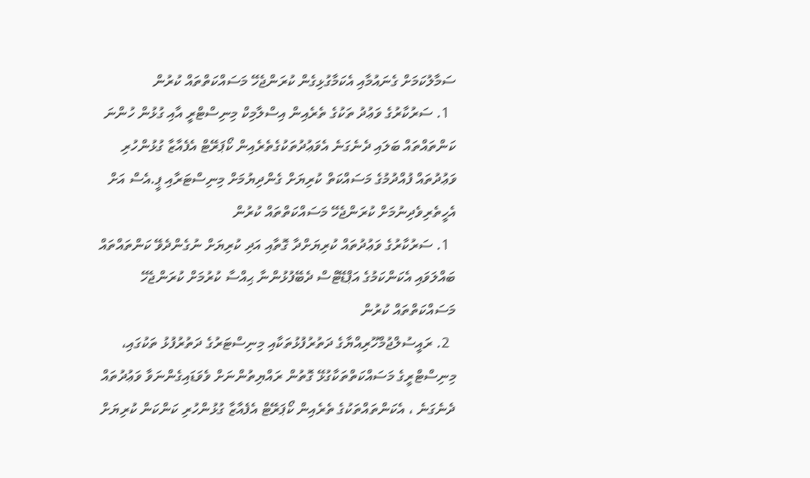ސަމާލުކަމަށް ގެނައުމާއި އެކަމާގުޅިގެން ކުރަންޖެހޭ މަސައްކަތްތައް ކުރުން
  1. ސަރުކާރުގެ ވަޢުދު ތަކުގެ ތެރެއިން އިސްލާމިކް މިނިސްޓްރީ އާއި ގުޅުން ހުންނަ ކަންތައްތައް ބަލައި ދެނެގަނެ އެވަޢުދުތަކުގެތެރެއިން ކޯޕަރޭޓް އެފެއާޒާ ގުޅުންހުރި ވަޢުދުތައް ފުއްދުމުގެ މަސައްކަތް ކުރިޔަށް ގެންދިޔުމަށް މިނިސްޓަރާއި ޕީ.އެސް އަށް އެހީތެރިވެދިނުމަށް ކުރަންޖެހޭ މަސައްކަތްތައް ކުރުން
  1. ސަރުކާރުގެ ވަޢުދުތައް ކުރިޔަށްދާ ގޮތާއި އަދި ކުރިޔަށް ނުގެންދެވޭ ކަންތައްތައް ބައްލަވައި އެކަންކަމުގެ އަޕްޑޭޓްސް ދެބޭފުޅުންނާ ޙިއްސާ ކުރުމަށް ކުރަންޖެހޭ މަސައްކަތްތައް ކުރުން
  2. ރައީސުލްޖުމްހޫރިއްޔާގެ ދަތުރުފުޅުތަކާއި މިނިސްޓަރުގެ ދަތުރުފުޅު ތަކުގައި، މިނިސްޓްރީގެ މަސައްކަތްތަކާގުޅޭ ގޮތުން ރައްޔިތުންނަށް ވެވަޑައިގެންނަވާ ވަޢުދުތައް ދެނެގަނެ ، އެކަންތައްތަކުގެ ތެރެއިން ކޯޕަރޭޓް އެފެއާޒާ ގުޅުންހުރި ކަންކަން ކުރިޔަށް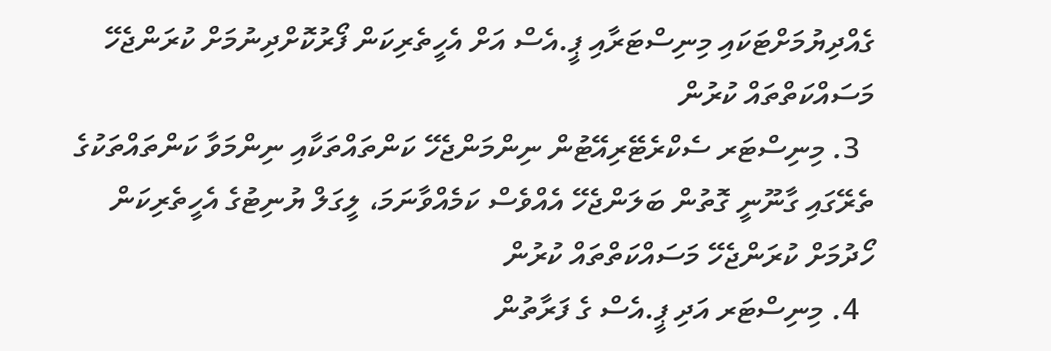ގެއްދިޔުމަށްޓަކައި މިނިސްޓަރާއި ޕީ.އެސް އަށް އެހީތެރިކަން ފޯރުކޮށްދިނުމަށް ކުރަންޖެހޭ މަސައްކަތްތައް ކުރުން
  3. މިނިސްޓަރ ސެކްރެޓޭރިއޭޓުން ނިންމަންޖެހޭ ކަންތައްތަކާއި ނިންމަވާ ކަންތައްތަކުގެ ތެރޭގައި ގާނޫނީ ގޮތުން ބަލަންޖެހޭ އެއްވެސް ކަމެއްވާނަމަ، ލީގަލް ޔުނިޓުގެ އެހީތެރިކަން ހޯދުމަށް ކުރަންޖެހޭ މަސައްކަތްތައް ކުރުން
  4. މިނިސްޓަރ އަދި ޕީ.އެސް ގެ ފަރާތުން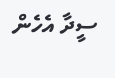ސީދާ އެހެން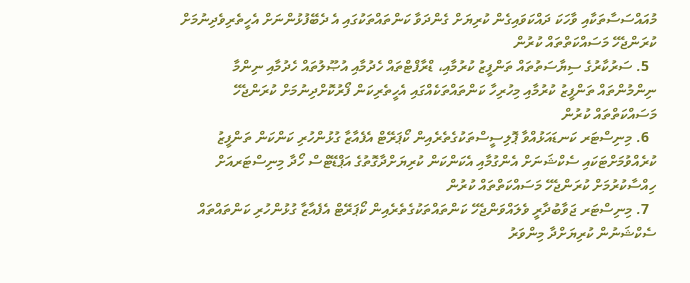މުއައްސަސާތަކާއި ވާހަކަ ދައްކަވައިގެން ކުރިޔަށް ގެންދަވާ ކަންތައްތަކުގައި އެ ދެބޭފުޅުންނަށް އެހީތެރިވެދިނުމަށް ކުރަންޖެހޭ މަސައްކަތްތައް ކުރުން
  5. ސަރުކާރުގެ ސިޔާސަތުތައް ތަންފީޒު ކުރުމާއި، ޑްރާފްޓްތައް ހެދުމާއި އުޞޫލުތައް ހެދުމާއި ނިންމާ ނިންމުންތައް ތަންފީޒު ކުރުމާއި މިހުރިހާ ކަންތައްތަކެއްގައި އެހީތެރިކަން ފޯރުކޮށްދިނުމަށް ކުރަންޖެހޭ މަސައްކަތްތައް ކުރުން
  6. މިނިސްޓަރ ކަނޑައަޅުއްވާ ޕޮލިސީސްތަކުގެތެރެއިން ކޯޕަރޭޓް އެފެއާޒާ ގުޅުންހުރި ކަންކަން ތަންފީޒު ކުރެއްވުމަށްޓަކައި ސެކްޝަނަށް އެންގުމާއި އެކަންކަން ކުރިޔަށްދާގޮތުގެ އަޕްޑޭޓްސް ހޯދާ މިނިސްޓަރއަށް ހިއްސާކުރުމަށް ކުރަންޖެހޭ މަސައްކަތްތައް ކުރުން
  7. މިނިސްޓަރ ޖަވާބުދާރީ ވެލައްވަންޖެހޭ ކަންތައްތަކުގެތެރެއިން ކޯޕަރޭޓް އެފެއާޒާ ގުޅުންހުރި ކަންތައްތައް ސެކްޝަނުން ކުރިޔަށްދާ މިންވަރު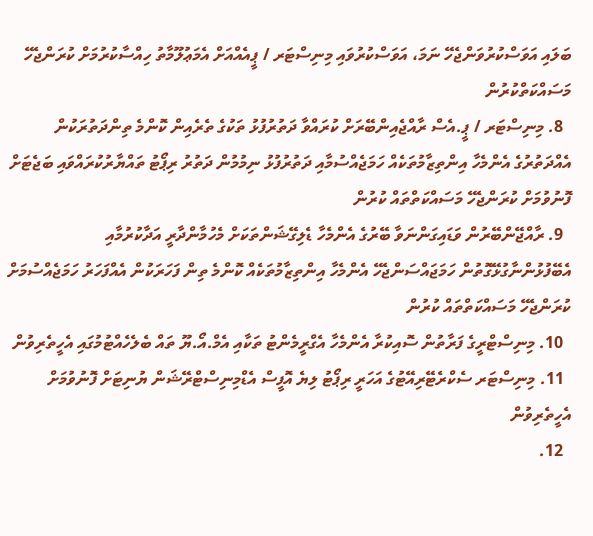ބަލައި އަވަސްކުރުވަންޖެހޭ ނަމަ، އަވަސްކުރުވައި މިނިސްޓަރ / ޕީއެއްއަށް އެމަޢުލޫމާތު ހިއްސާކުރުމަށް ކުރަންޖެހޭ މަސައްކަތްކުރުން
  8. މިނިސްޓަރ / ޕީ.އެސް ރާއްޖެއިންބޭރަށް ކުރައްވާ ދަތުރުފުޅު ތަކުގެ ތެރެއިން ކޮންމެ ތިންދަތުރަކުން އެއްދަތުރުގެ އެންމެހާ އިންތިޒާމުތަކެއް ހަމަޖެއްސުމާއި ދަތުރުފުޅު ނިމުމުން ދަތުރު ރިޕޯޓު ތައްޔާރުކުރައްވައި ބަޖެޓަށް ފޮނުވުމަށް ކުރަންޖެހޭ މަސައްކަތްތައް ކުރުން
  9. ރާއްޖޭންބޭރުން ވަޑައިގަންނަވާ ބޭރުގެ އެންމެހާ ޑެލިގޭޝަންތަކަށް މެހުމާންދާރީ އަދާކުރުމާއި އެބޭފުޅުންނާގުޅޭގޮތުން ހަމަޖައްސަންޖެހޭ އެންމެހާ އިންތިޒާމުތަކެއް ކޮންމެ ތިން ފަހަރަކުން އެއްފަހަރު ހަމަޖެއްސުމަށް ކުރަންޖެހޭ މަސައްކަތްތައް ކުރުން
  10. މިނިސްޓްރީގެ ފަރާތުން ސޮއިކުރާ އެންމެހާ އެގްރީމެންޓު ތަކާއި އެމް.އޯ.ޔޫ ތައް ބެލެހެއްޓުމުގައި އެހީތެރިވުން
  11. މިނިސްޓަރ ސެކްރެޓޭރިއޭޓުގެ އަހަރީ ރިޕޯޓު ލިޔެ އޮފީސް އެޑްމިނިސްޓްރޭޝަން ޔުނިޓަށް ފޮނުވުމަށް އެހީތެރިވުން
  12.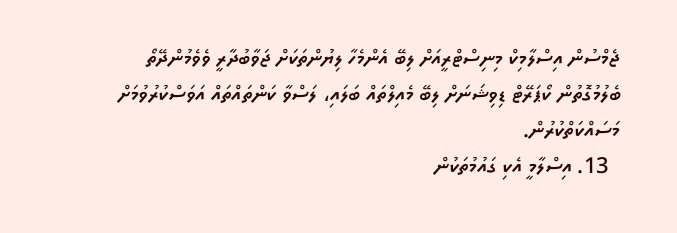ޖެމްސުން އިސްލާމިކް މިނިސްޓްރީއަށް ލިބޭ އެންމެހާ ލިޔުންތަކަށް ޖަވާބުދާރީ ވެވެމުންދޭތޯ ބެލުމުގޮތުން ކޯޕަރޭޓް ޑިވިޝަނަށް ލިބޭ މެއިލްތައް ބަލައި، ލަސްވާ ކަންތައްތައް އަވަސްކުރުވުމަށް މަސައްކަތްކުރުން.
  13. އިސްލާމީ އެކި ގައުމުތަކުން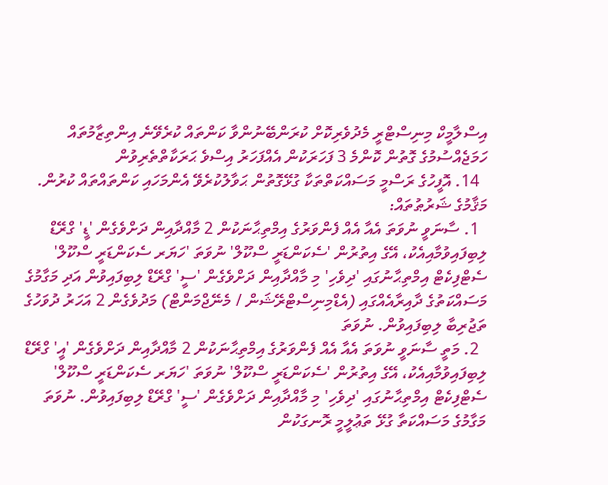އިސްލާމީކް މިނިސްޓްރީ މެދުވެރިކޮށް ކުރަންބޭނުންވާ ކަންތައް ކުރެވޭނެ އިންތިޒާމުތައް ހަމަޖެއްސުމުގެ ގޮތުން ކޮންމެ 3 ފަހަރަކުން އެއްފަހަރު އިސްވެ ޙަރަކާތްތެރިވުން
  14. އޮފީހުގެ ރަސްމީ މަސައްކަތްތަކާ ގުޅޭގޮތުން ޙަވާލުކުރެވޭ އެންމަހައި ކަންތައްތައް ކުރުން.
މަޤާމުގެ ޝަރުޠުތައް:
  1. ސާނަވީ ނުވަތަ އެއާ އެއް ފެންވަރުގެ އިމްތިޙާނަކުން 2 މާއްދާއިން ދަށްވެގެން 'ޑީ' ގްރޭޑް ލިބިފައިވުމާއިއެކު، އޭގެ އިތުރުން 'ސެކަންޑަރީ ސްކޫލް' ނުވަތަ 'ހަޔަރ ސެކަންޑަރީ ސްކޫލް'  ސެޓްފިކެޓް އިމްތިޙާނުގައި 'ދިވެހި' މި މާއްދާއިން ދަށްވެގެން 'ސީ' ގްރޭޑް ލިބިފައިވުން އަދި މަގާމުގެ މަސައްކަތުގެ ދާއިރާއެއްގައި (އެޑްމިނިސްޓްރޭޝަން / މެނޭޖްމަންޓް) މަދުވެގެން 2 އަހަރު ދުވަހުގެ ތަޖުރިބާ ލިބިފައިވުން. ނުވަތަ
  2. މަތީ ސާނަވީ ނުވަތަ އެއާ އެއް ފެންވަރުގެ އިމްތިޙާނަކުން 2 މާއްދާއިން ދަށްވެގެން 'އީ' ގްރޭޑް ލިބިފައިވުމާއިއެކު، އޭގެ އިތުރުން 'ސެކަންޑަރީ ސްކޫލް' ނުވަތަ 'ހަޔަރ ސެކަންޑަރީ ސްކޫލް'  ސެޓްފިކެޓް އިމްތިޙާނުގައި 'ދިވެހި' މި މާއްދާއިން ދަށްވެގެން 'ސީ' ގްރޭޑް ލިބިފައިވުން. ނުވަތަ
މަގާމުގެ މަސައްކަތާ ގުޅޭ ތަޢުލީމީ ރޮނގަކުން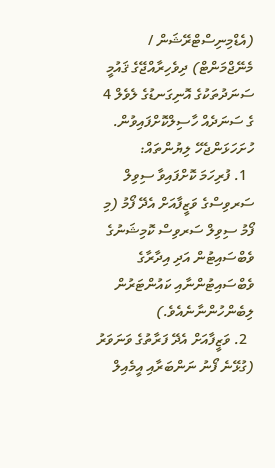(އެޑްމިނިސްޓްރޭޝަން / މެނޭޖްމަންޓް) ދިވެހިރާއްޖޭގެ ޤައުމީ ސަނަދުތަކުގެ އޮނިގަނޑުގެ ލެވެލް 4 ގެ ސަނަދެއް ހާސިލްކޮށްފައިވުން.
ހުށަހަޅަންޖެހޭ ލިޔުންތައް:
  1. ފުރިހަމަ ކޮށްފައިވާ ސިވިލް ސަރވިސްގެ ވަޒީފާއަށް އެދޭ ފޯމު (މި ފޯމު ސިވިލް ސަރވިސް ކޮމިޝަނުގެ ވެބްސައިޓުން އަދި އިދާރާގެ ވެބްސައިޓުންނާއި ކައުންޓަރުން ލިބެންހުންނާނެއެވެ.)
  2. ވަޒީފާއަށް އެދޭ ފަރާތުގެ ވަނަވަރު (ގުޅޭނެ ފޯނު ނަންބަރާއި އީމެއިލް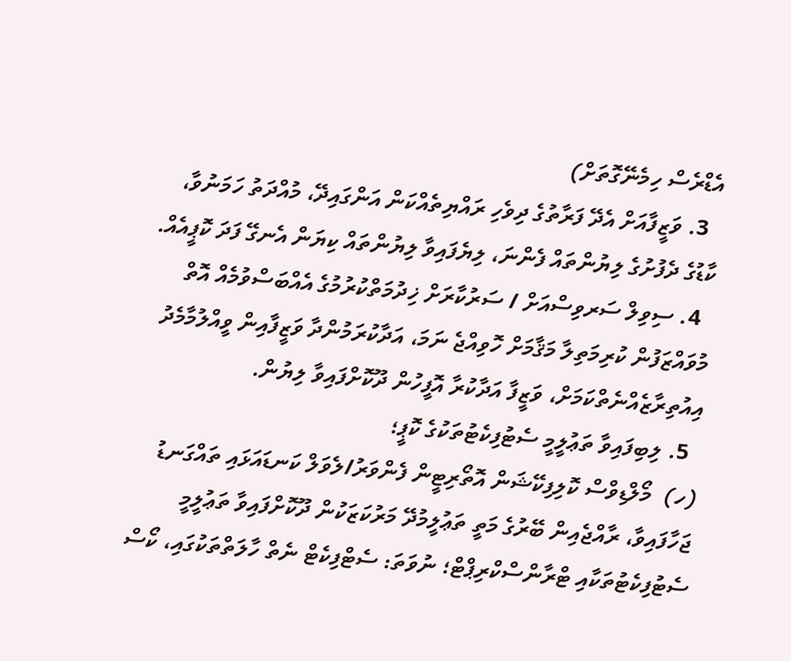އެޑްރެސް ހިމެނޭގޮތަށް)
  3. ވަޒީފާއަށް އެދޭ ފަރާތުގެ ދިވެހި ރައްޔިތެއްކަން އަންގައިދޭ، މުއްދަތު ހަމަނުވާ، ކާޑުގެ ދެފުށުގެ ލިޔުންތައް ފެންނަ، ލިޔެފައިވާ ލިޔުންތައް ކިޔަން އެނގޭ ފަދަ ކޮޕީއެއް.
  4. ސިވިލް ސަރވިސްއަށް / ސަރުކާރަށް ޚިދުމަތްކުރުމުގެ އެއްބަސްވުމެއް އޮތް މުވައްޒަފުން ކުރިމަތިލާ މަޤާމަށް ހޮވިއްޖެ ނަމަ، އަދާކުރަމުންދާ ވަޒީފާއިން ވީއްލުމާމެދު އިއުތިރާޒެއްނެތްކަމަށް، ވަޒީފާ އަދާކުރާ އޮފީހުން ދޫކޮށްފައިވާ ލިޔުން.
  5. ލިބިފައިވާ ތަޢުލީމީ ސެޓުފިކެޓުތަކުގެ ކޮޕީ؛
(ހ)  މޯލްޑިވްސް ކޮލިފިކޭޝަން އޮތޯރިޓީން ފެންވަރު/ލެވަލް ކަނޑައަޅައި ތައްގަނޑު ޖަހާފައިވާ، ރާއްޖެއިން ބޭރުގެ މަތީ ތަޢުލީމުދޭ މަރުކަޒަކުން ދޫކޮށްފައިވާ ތަޢުލީމީ ސެޓުފިކެޓުތަކާއި ޓްރާންސްކްރިޕްޓް؛ ނުވަތަ: ސެޓްފިކެޓް ނެތް ހާލަތްތަކުގައި، ކޯސް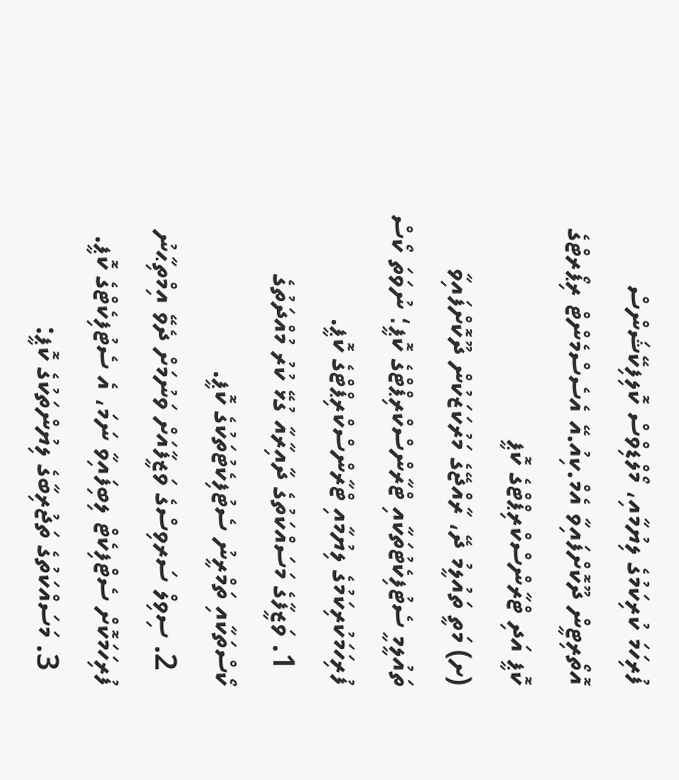ފުރިހަމަ ކުރިކަމުގެ ލިޔުމާއި، މޯލްޑިވްސް ކޮލިފިކޭޝަންސް އޮތޯރިޓީން ދޫކޮށްފައިވާ އެމް.ކިއު.އޭ އެސެސްމެންޓް ރިޕޯރޓްގެ ކޮޕީ އަދި ޓްރާންސްކްރިޕްޓްގެ ކޮޕީ
(ށ) މަތީ ތައުލީމު ދޭ، ރާއްޖޭގެ މަރުކަޒަކުން ދޫކޮށްފައިވާ ތައުލީމީ ސެޓުފިކެޓުތަކާއި ޓްރާންސްކްރިޕްޓްގެ ކޮޕީ؛ ނުވަތަ ކޯސް ފުރިހަމަކުރިކަމުގެ ލިޔުމާއި ޓްރާންސްކްރިޕްޓްގެ ކޮޕީ.
  1. ވަޒީފާގެ މަސައްކަތުގެ ދާއިރާއާ ގުޅޭ ކުރު މުއްދަތުގެ ކޯސްތަކާއި ތަމްރީނު ސެޓުފިކެޓުތަކުގެ ކޮޕީ.
  2. ސިވިލް ސަރވިސްގެ ވަޒީފާއަށް ވަނުމަށް ދެވޭ އިމްތިޙާނު ފުރިހަމަކޮށް ސެޓްފިކެޓް ލިބިފައިވާ ނަމަ، އެ ސެޓުފިކެޓްގެ ކޮޕީ.
  3. މަސައްކަތުގެ ތަޖުރިބާގެ ލިޔުންތަކުގެ ކޮޕީ: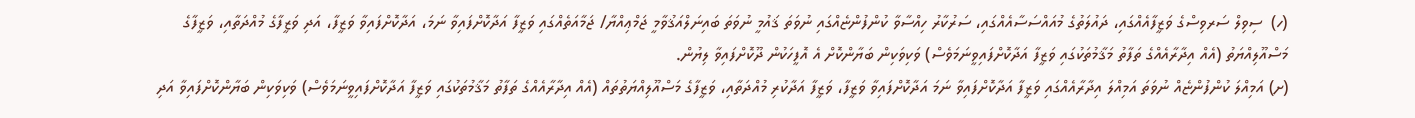(ހ)  ސިވިލް ސަރވިސްގެ ވަޒީފާއެއްގައި، ދައުލަތުގެ މުއައްސަސާއެއްގައި، ސަރުކާރު ހިއްސާވާ ކުންފުންޏެއްގައި ނުވަތަ ޤައުމީ ނުވަތަ ބައިނަލްއަޤުވާމީ ޖަމްޢިއްޔާ/ ޖަމާއަތެއްގައި ވަޒީފާ އަދާކޮށްފައިވާ ނަމަ، އަދާކޮށްފައިވާ ވަޒީފާ، އަދި ވަޒީފާގެ މުއްދަތާއި، ވަޒީފާގެ މަސްއޫލިއްޔަތު (އެއް އިދާރާއެއްގެ ތަފާތު މަޤާމުތަކުގައި ވަޒީފާ އަދާކޮށްފައިވީނަމަވެސް) ވަކިވަކިން ބަޔާންކޮށް އެ އޮފީހަކުން ދޫކޮށްފައިވާ ލިޔުން.
(ށ) އަމިއްލަ ކުންފުންޏެއް ނުވަތަ އަމިއްލަ އިދާރާއެއްގައި ވަޒީފާ އަދާކޮށްފައިވާ ނަމަ އަދާކޮށްފައިވާ ވަޒީފާ، ވަޒީފާ އަދާކުރި މުއްދަތާއި، ވަޒީފާގެ މަސްއޫލިއްޔަތުތައް (އެއް އިދާރާއެއްގެ ތަފާތު މަޤާމުތަކުގައި ވަޒީފާ އަދާކޮށްފައިވީނަމަވެސް) ވަކިވަކިން ބަޔާންކޮށްފައިވާ އަދި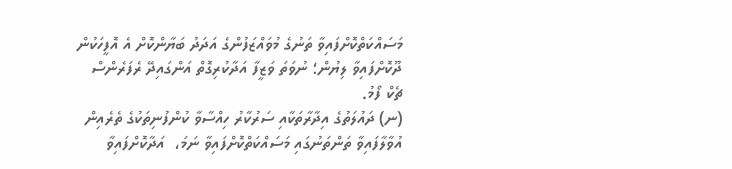މަސައްކަތްކޮށްފައިވާ ތަނުގެ މުވައްޒަފުންގެ އަދަދު ބަޔާންކޮށް އެ އޮފީހަކުން ދޫކޮށްފައިވާ ލިޔުން؛ ނުވަތަ ވަޒީފާ އަދާކުރިގޮތް އަންގައިދޭ ރެފަރެންސް ޗެކް ފޯމު.
(ނ) ދައުލަތުގެ އިދާރާތަކާއި ސަރުކާރު ހިއްސާވާ ކުންފުނިތަކުގެ ތެރެއިން އުވާލާފައިވާ ތަންތަނުގައި މަސައްކަތްކޮށްފައިވާ ނަމަ،  އަދާކޮށްފައިވާ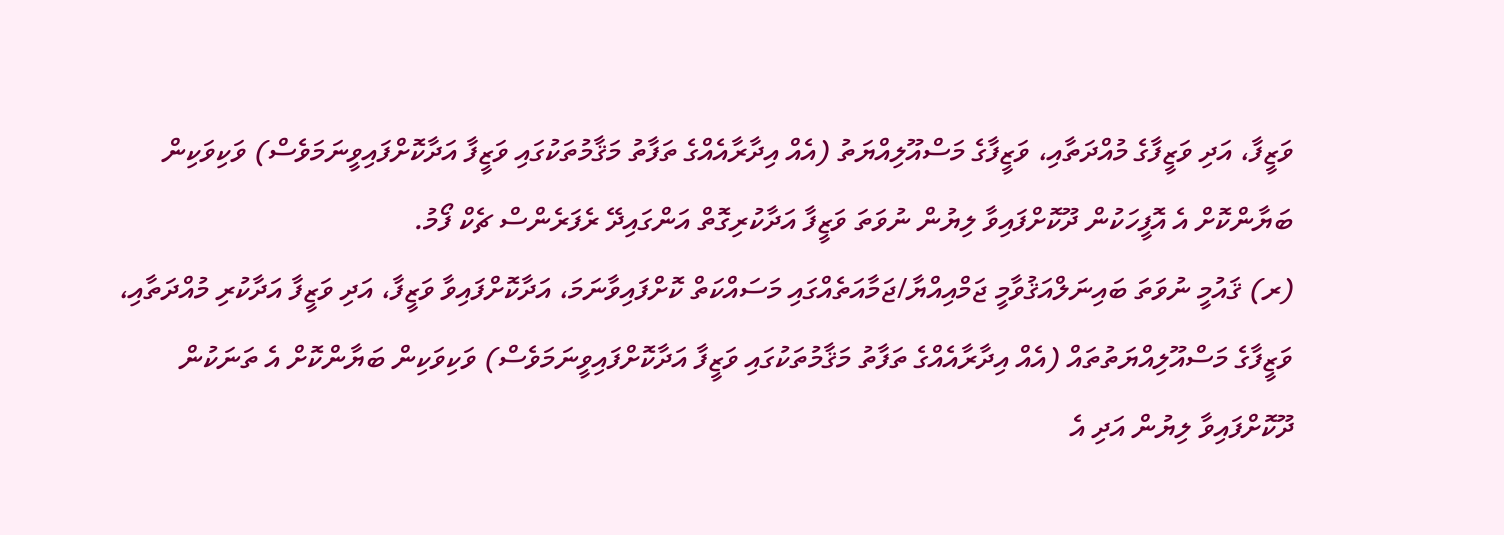ވަޒީފާ، އަދި ވަޒީފާގެ މުއްދަތާއި، ވަޒީފާގެ މަސްއޫލިއްޔަތު (އެއް އިދާރާއެއްގެ ތަފާތު މަޤާމުތަކުގައި ވަޒީފާ އަދާކޮށްފައިވީނަމަވެސް) ވަކިވަކިން ބަޔާންކޮށް އެ އޮފީހަކުން ދޫކޮށްފައިވާ ލިޔުން ނުވަތަ ވަޒީފާ އަދާކުރިގޮތް އަންގައިދޭ ރެފަރެންސް ޗެކް ފޯމު.
(ރ) ޤައުމީ ނުވަތަ ބައިނަލްއަޤުވާމީ ޖަމްއިއްޔާ/ޖަމާއަތެއްގައި މަސައްކަތް ކޮށްފައިވާނަމަ، އަދާކޮށްފައިވާ ވަޒީފާ، އަދި ވަޒީފާ އަދާކުރި މުއްދަތާއި، ވަޒީފާގެ މަސްއޫލިއްޔަތުތައް (އެއް އިދާރާއެއްގެ ތަފާތު މަޤާމުތަކުގައި ވަޒީފާ އަދާކޮށްފައިވީނަމަވެސް) ވަކިވަކިން ބަޔާންކޮށް އެ ތަނަކުން ދޫކޮށްފައިވާ ލިޔުން އަދި އެ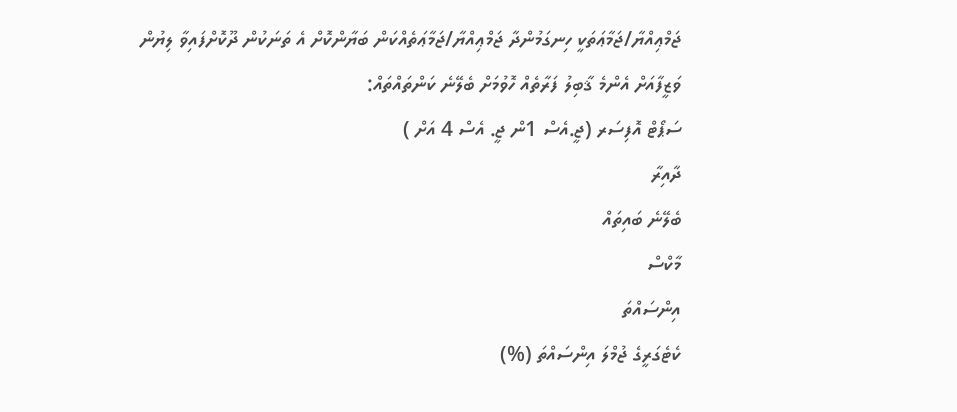ޖަމްޢިއްޔާ/ޖަމާޢަތަކީ ހިނގަމުންދާ ޖަމްޢިއްޔާ/ޖަމާޢަތެއްކަން ބަޔާންކޮށް އެ ތަނަކުން ދޫކޮށްފައިވާ ލިޔުން
ވަޒީފާއަށް އެންމެ ޤާބިލު ފަރާތެއް ހޮވުމަށް ބެލޭނެ ކަންތައްތައް:
ސަޕޯޓް އޮފިސަރ (ޖީ.އެސް 1ން ޖީ. އެސް 4 އަށް )
ދާއިރާ
ބެލޭނެ ބައިތައް
މާކްސް
އިންސައްތަ
ކެޓެގަރީގެ ޖުމްލަ އިންސައްތަ (%)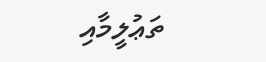ތަޢުލީމާއި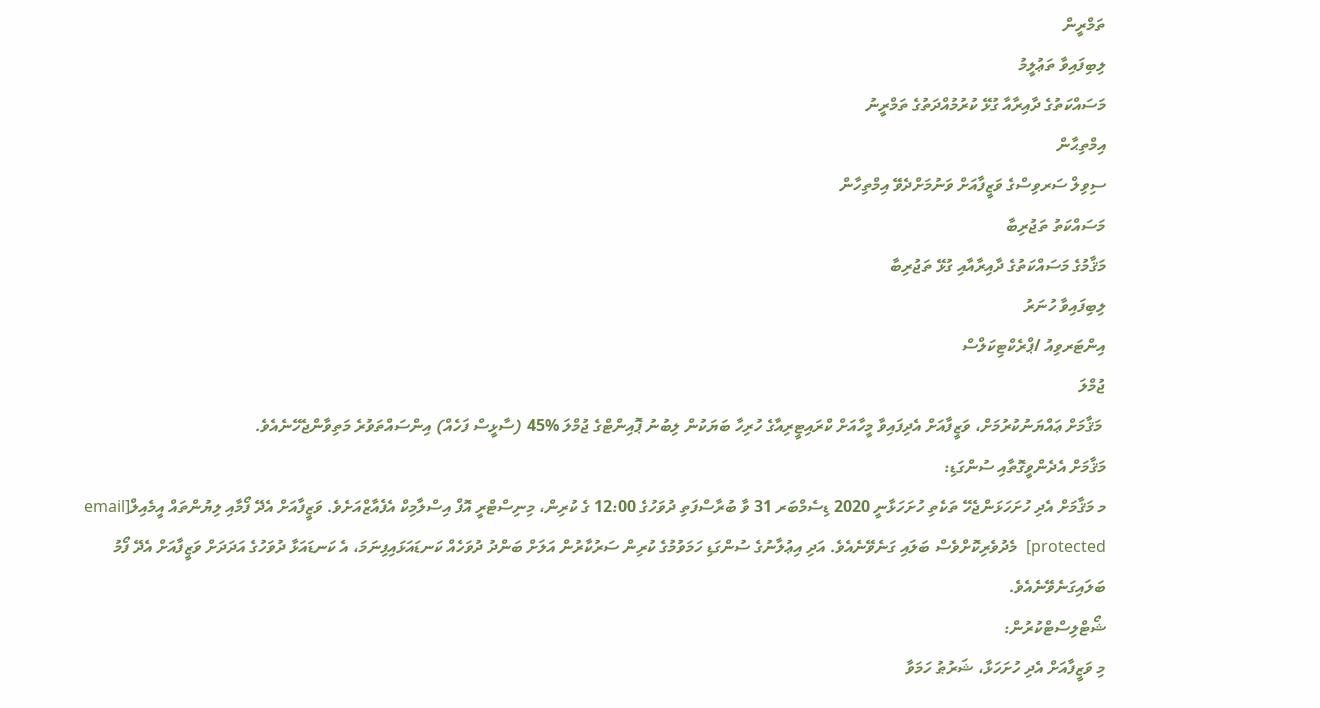ތަމްރީން
ލިބިފައިވާ ތަޢުލީމު
މަސައްކަތުގެ ދާއިރާއާ ގުޅޭ ކުރުމުއްދަތުގެ ތަމްރީނު
އިމްތިޙާން
ސިވިލް ސަރވިސްގެ ވަޒީފާއަށް ވަނުމަށްދެވޭ އިމްތިހާން
މަސައްކަތު ތަޖުރިބާ
މަޤާމުގެ މަސައްކަތުގެ ދާއިރާއާއި ގުޅޭ ތަޖުރިބާ
ލިބިފައިވާ ހުނަރު
އިންޓަރވިއު /ޕްރެކްޓިކަލްސް
ޖުމްލަ
 މަޤާމަށް ޢައްޔަނުކުރުމަށް، ވަޒީފާއަށް އެދިފައިވާ މީހާއަށް ކްރައިޓީރިއާގެ ހުރިހާ ބަޔަކުން ލިބުނު ޕޮއިންޓްގެ ޖުމްލަ %45 (ސާޅީސް ފަހެއް) އިންސައްތަވުރެ މަތިވާންޖެހޭނެއެވެ.
މަޤާމަށް އެދެންވީގޮތާއި ސުންގަޑި:
މ މަޤާމަށް އެދި ހުށަހަޅަންޖެހޭ ތަކެތި ހުށަހަޅާނީ 2020 ޑިސެމްބަރ 31 ވާ ބުރާސްފަތި ދުވަހުގެ 12:00 ގެ ކުރިން، މިނިސްޓްރީ އޮފް އިސްލާމިކް އެފެއާޒްއަށެވެ. ވަޒީފާއަށް އެދޭ ފޯމާއި ލިޔުންތައް އީމެއިލް[email protected]  މެދުވެރިކޮށްވެސް ބަލައި ގަނެވޭނެއެވެ. އަދި އިޢުލާނުގެ ސުންގަޑި ހަމަވުމުގެ ކުރިން ސަރުކާރުން އަލަށް ބަންދު ދުވަހެއް ކަނޑައަޅައިފިނަމަ، އެ ކަނޑައަޅާ ދުވަހުގެ އަދަދަށް ވަޒީފާއަށް އެދޭ ފޯމު ބަލައިގަނެވޭނެއެވެ.
ޝޯޓްލިސްޓްކުރުން:
މި ވަޒީފާއަށް އެދި ހުށަހަޅާ، ޝަރުޠު ހަމަވާ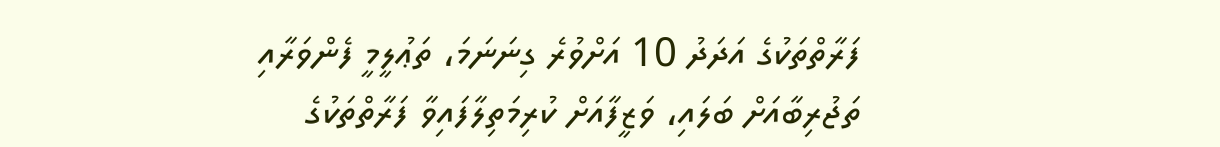ފަރާތްތަކުގެ އަދަދު 10 އަށްވުރެ ގިނަނަމަ، ތަޢުލީމީ ފެންވަރާއި ތަޖުރިބާއަށް ބަލައި، ވަޒީފާއަށް ކުރިމަތިލާފައިވާ ފަރާތްތަކުގެ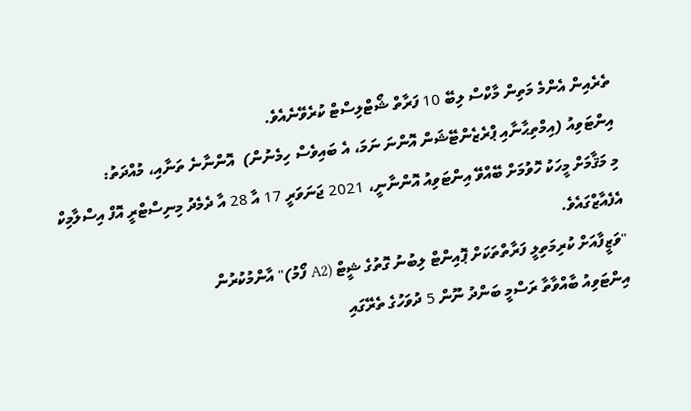ތެރެއިން އެންމެ މަތިން މާކްސް ލިބޭ 10 ފަރާތް ޝޯޓްލިސްޓް ކުރެވޭނެއެވެ.
އިންޓަވިއު (އިމްތިޙާނާއި ޕްރެޒެންޓޭޝަން އޮންނަ ނަމަ، އެ ބައިވެސް ހިމެނުން)  އޮންނާނެ ތަނާއި، މުއްދަތު:
މި މަޤާމަށް މީހަކު ހޮވުމަށް ބޭއްވޭ އިންޓަވިއު އޮންނާނީ، 2021 ޖަނަވަރީ 17 އާ 28 އާ ދެމެދު މިނިސްޓްރީ އޮފް އިސްލާމިކް އެފެއާޒްގައެވެ.
"ވަޒީފާއަށް ކުރިމަތިލީ ފަރާތްތަކަށް ޕޮއިންޓް ލިބުނު ގޮތުގެ ޝީޓް (A2 ފޯމު)" އާންމުކުރުން
އިންޓަވިއު ބާއްވާތާ ރަސްމީ ބަންދު ނޫން 5 ދުވަހުގެ ތެރޭގައި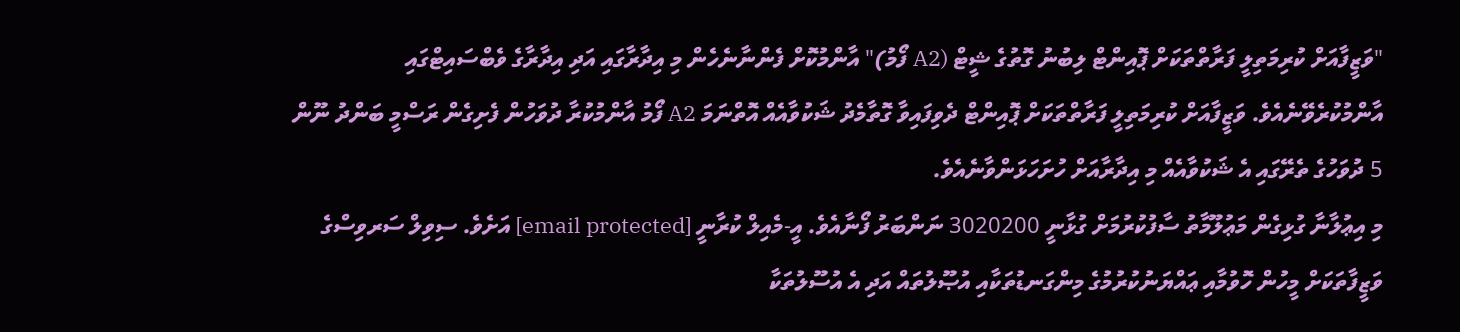"ވަޒީފާއަށް ކުރިމަތިލީ ފަރާތްތަކަށް ޕޮއިންޓް ލިބުނު ގޮތުގެ ޝީޓް (A2 ފޯމު)" އާންމުކޮށް ފެންނާނެހެން މި އިދާރާގައި އަދި އިދާރާގެ ވެބްސައިޓްގައި އާންމުކުރެވޭނެއެވެ. ވަޒީފާއަށް ކުރިމަތިލީ ފަރާތްތަކަށް ޕޮއިންޓް ދެވިފައިވާ ގޮތާމެދު ޝަކުވާއެއް އޮތްނަމަ A2 ފޯމު އާންމުކުރާ ދުވަހުން ފެށިގެން ރަސްމީ ބަންދު ނޫން 5 ދުވަހުގެ ތެރޭގައި އެ ޝަކުވާއެއް މި އިދާރާއަށް ހުށަހަޅަންވާނެއެވެ.
މި އިޢުލާނާ ގުޅިގެން މަޢުލޫމާތު ސާފުކުރުމަށް ގުޅާނީ 3020200 ނަންބަރު ފޯނާއެވެ. އީ-މެއިލް ކުރާނީ [email protected] އަށެވެ. ސިވިލް ސަރވިސްގެ ވަޒީފާތަކަށް މީހުން ހޮވުމާއި ޢައްޔަނުކުރުމުގެ މިންގަނޑުތަކާއި އުޞޫލުތައް އަދި އެ އުސޫލުތަކާ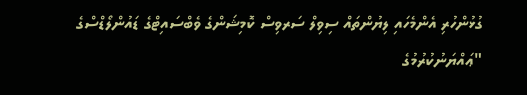ގުޅުންހުރި އެންމެހައި ލިޔުންތައް ސިވިލް ސަރވިސް ކޮމިޝަންގެ ވެބްސައިޓްގެ ޑައުންލޯޑްސްގެ "ޢައްޔަނުކުރުމުގެ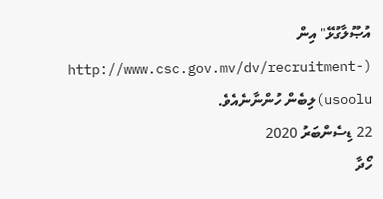އުޞޫލާގުޅޭ" އިން  (http://www.csc.gov.mv/dv/recruitment-usoolu)ލިބެން ހުންނާނެއެވެ.
22 ޑިސެންބަރު 2020
ހޯދާ